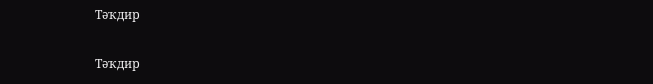Тәҡдир

Тәҡдир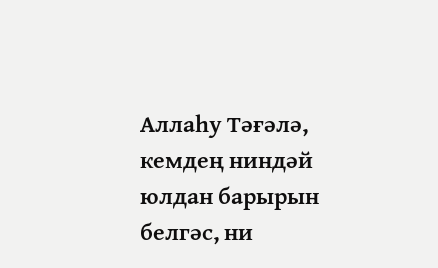Аллаһу Тәғәлә, кемдең ниндәй юлдан барырын белгәс, ни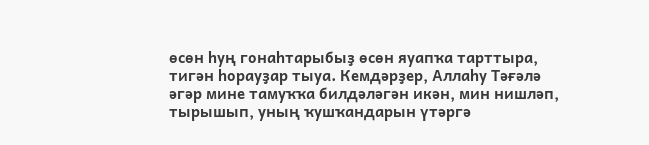өсөн һуң гонаһтарыбыҙ өсөн яуапҡа тарттыра, тигән һорауҙар тыуа. Кемдәрҙер, Аллаһу Тәғәлә әгәр мине тамуҡҡа билдәләгән икән, мин нишләп, тырышып, уның ҡушҡандарын үтәргә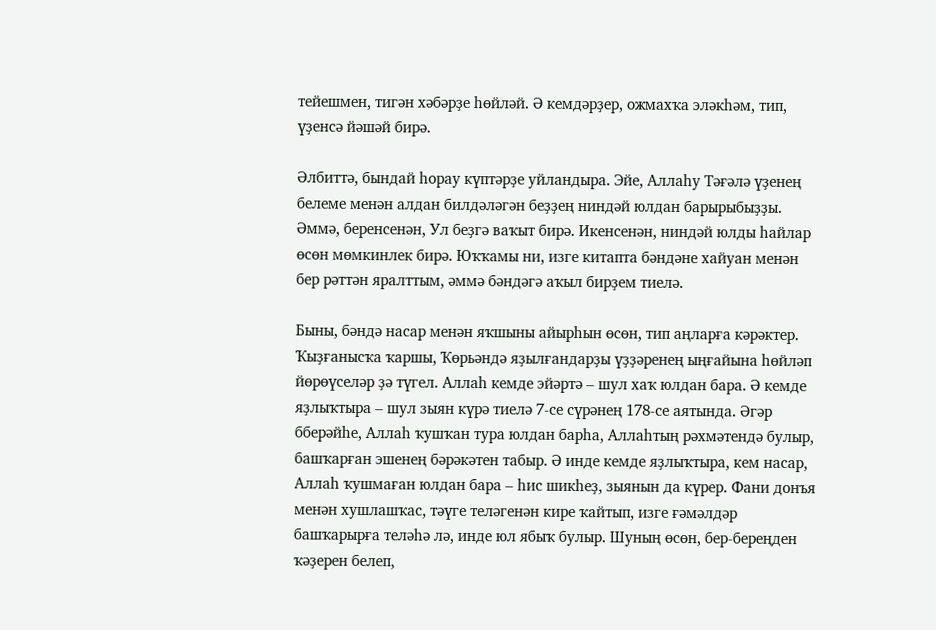тейешмен, тигән хәбәрҙе һөйләй. Ә кемдәрҙер, ожмахҡа эләкһәм, тип, үҙенсә йәшәй бирә.

Әлбиттә, бындай һорау күптәрҙе уйландыра. Эйе, Аллаһу Тәғәлә үҙенең белеме менән алдан билдәләгән беҙҙең ниндәй юлдан барырыбыҙҙы. Әммә, беренсенән, Ул беҙгә ваҡыт бирә. Икенсенән, ниндәй юлды һайлар өсөн мөмкинлек бирә. Юҡҡамы ни, изге китапта бәндәне хайуан менән бер рәттән яралттым, әммә бәндәгә аҡыл бирҙем тиелә.

Быны, бәндә насар менән яҡшыны айырһын өсөн, тип аңларға кәрәктер. Ҡыҙғанысҡа ҡаршы, Ҡөрьәндә яҙылғандарҙы үҙҙәренең ыңғайына һөйләп йөрөүселәр ҙә түгел. Аллаһ кемде эйәртә – шул хаҡ юлдан бара. Ә кемде яҙлыҡтыра – шул зыян күрә тиелә 7-се сүрәнең 178-се аятында. Әгәр бберәйһе, Аллаһ ҡушҡан тура юлдан барһа, Аллаһтың рәхмәтендә булыр, башҡарған эшенең бәрәкәтен табыр. Ә инде кемде яҙлыҡтыра, кем насар, Аллаһ ҡушмаған юлдан бара – һис шикһеҙ, зыянын да күрер. Фани донъя менән хушлашҡас, тәүге теләгенән кире ҡайтып, изге ғәмәлдәр башҡарырға теләһә лә, инде юл ябыҡ булыр. Шуның өсөн, бер-береңден ҡәҙерен белеп,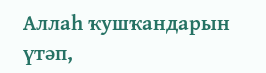Аллаһ ҡушҡандарын үтәп,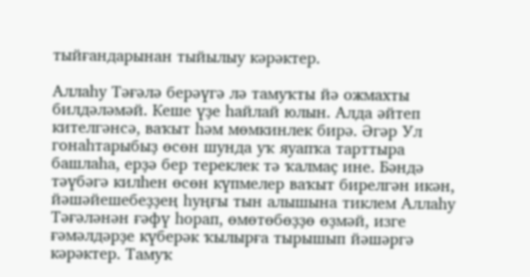тыйғандарынан тыйылыу кәрәктер.

Аллаһу Тәғәлә берәүгә лә тамуҡты йә ожмахты билдәләмәй. Кеше үҙе һайлай юлын. Алда әйтеп кителгәнсә, ваҡыт һәм мөмкинлек бирә. Әгәр Ул гонаһтарыбыҙ өсөн шунда уҡ яуапҡа тарттыра башлаһа, ерҙә бер тереклек тә ҡалмаҫ ине. Бәндә тәүбәгә килһен өсөн күпмелер ваҡыт бирелгән икән, йәшәйешебеҙҙең һуңғы тын алышына тиклем Аллаһу Тәғәләнән ғәфү һорап, өмөтөбөҙҙө өҙмәй, изге ғәмәлдәрҙе күберәк ҡылырға тырышып йәшәргә кәрәктер. Тамуҡ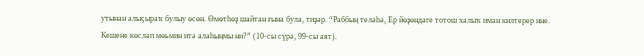утынан алыҫыраҡ булыу өсөн. Өмөтһөҙ шайтан ғына була, тиҙәр. “Раббың теләһә, Ер йөҙөндәге тотош халыҡ иман килтерер ине. Кешене көсләп мөьмин итә алаһыңмы ни?” (10-сы сүрә, 99-сы аят).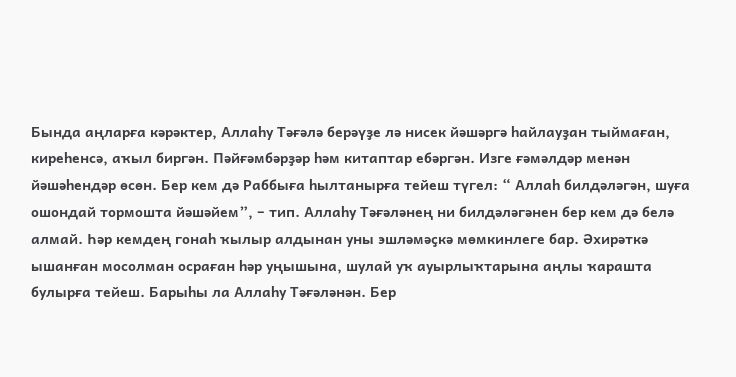Бында аңларға кәрәктер, Аллаһу Тәғәлә берәүҙе лә нисек йәшәргә һайлауҙан тыймаған, киреһенсә, аҡыл биргән. Пәйғәмбәрҙәр һәм китаптар ебәргән. Изге ғәмәлдәр менән йәшәһендәр өсөн. Бер кем дә Раббыға һылтанырға тейеш түгел: “ Аллаһ билдәләгән, шуға ошондай тормошта йәшәйем”, – тип. Аллаһу Тәғәләнең ни билдәләгәнен бер кем дә белә алмай. Һәр кемдең гонаһ ҡылыр алдынан уны эшләмәҫкә мөмкинлеге бар. Әхирәткә ышанған мосолман осраған һәр уңышына, шулай уҡ ауырлыҡтарына аңлы ҡарашта булырға тейеш. Барыһы ла Аллаһу Тәғәләнән. Бер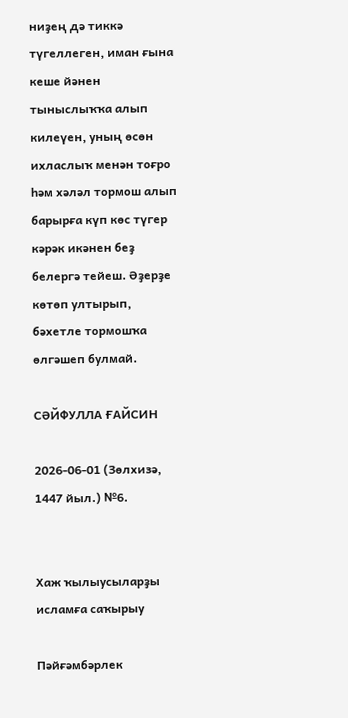ниҙең дә тиккә түгеллеген, иман ғына кеше йәнен тыныслыҡҡа алып килеүен, уның өсөн ихласлыҡ менән тоғро һәм хәләл тормош алып барырға күп көс түгер кәрәк икәнен беҙ белергә тейеш. Әҙерҙе көтөп ултырып, бәхетле тормошҡа өлгәшеп булмай.

СӘЙФУЛЛА ҒАЙСИН

2026-06-01 (Зөлхизә, 1447 йыл.) №6.


Хаж ҡылыусыларҙы исламға саҡырыу

Пәйғәмбәрлек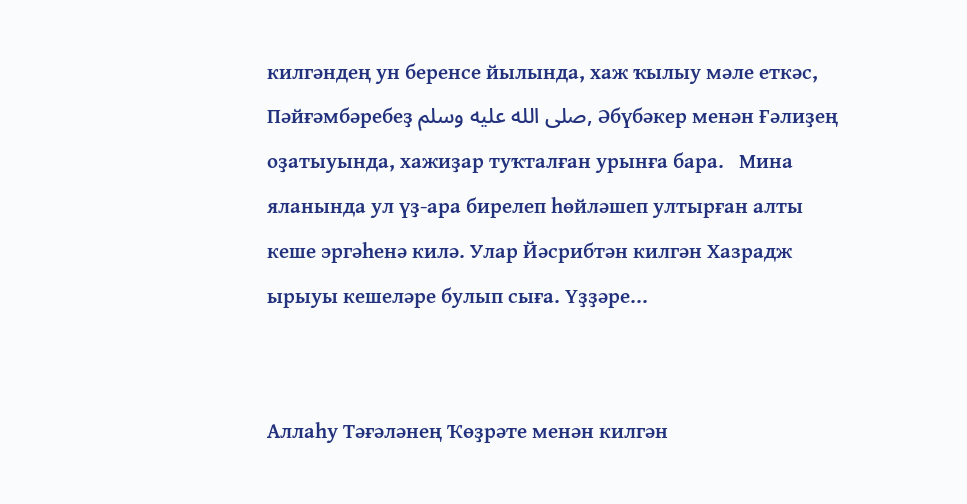килгәндең ун беренсе йылында, хаж ҡылыу мәле еткәс, Пәйғәмбәребеҙ صلى الله عليه وسلم, Әбүбәкер менән Ғәлиҙең оҙатыуында, хажиҙар туҡталған урынға бара.   Мина яланында ул үҙ-ара бирелеп һөйләшеп ултырған алты кеше эргәһенә килә. Улар Йәсрибтән килгән Хазрадж ырыуы кешеләре булып сыға. Үҙҙәре...


Аллаһу Тәғәләнең Ҡөҙрәте менән килгән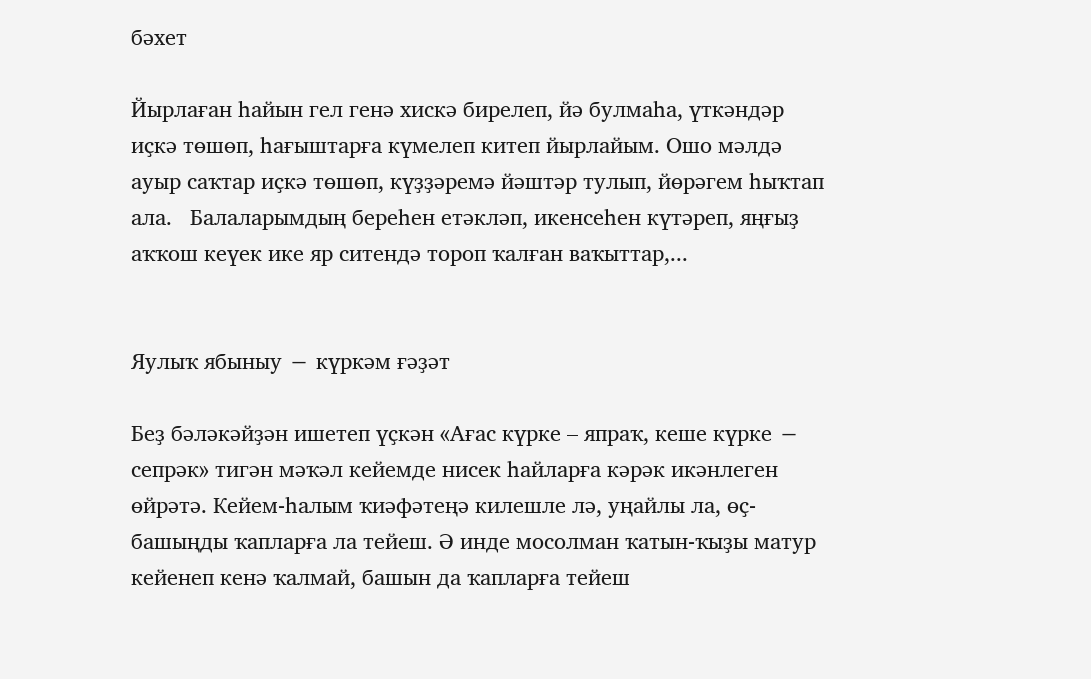бәхет

Йырлаған һайын гел генә хискә бирелеп, йә булмаһа, үткәндәр иҫкә төшөп, һағыштарға күмелеп китеп йырлайым. Ошо мәлдә ауыр саҡтар иҫкә төшөп, күҙҙәремә йәштәр тулып, йөрәгем һыҡтап ала.   Балаларымдың береһен етәкләп, икенсеһен күтәреп, яңғыҙ аҡҡош кеүек ике яр ситендә тороп ҡалған ваҡыттар,...


Яулыҡ ябыныу − күркәм ғәҙәт

Беҙ бәләкәйҙән ишетеп үҫкән «Ағас күрке – япраҡ, кеше күрке − сепрәк» тигән мәҡәл кейемде нисек һайларға кәрәк икәнлеген өйрәтә. Кейем-һалым ҡиәфәтеңә килешле лә, уңайлы ла, өҫ-башыңды ҡапларға ла тейеш. Ә инде мосолман ҡатын-ҡыҙы матур кейенеп кенә ҡалмай, башын да ҡапларға тейеш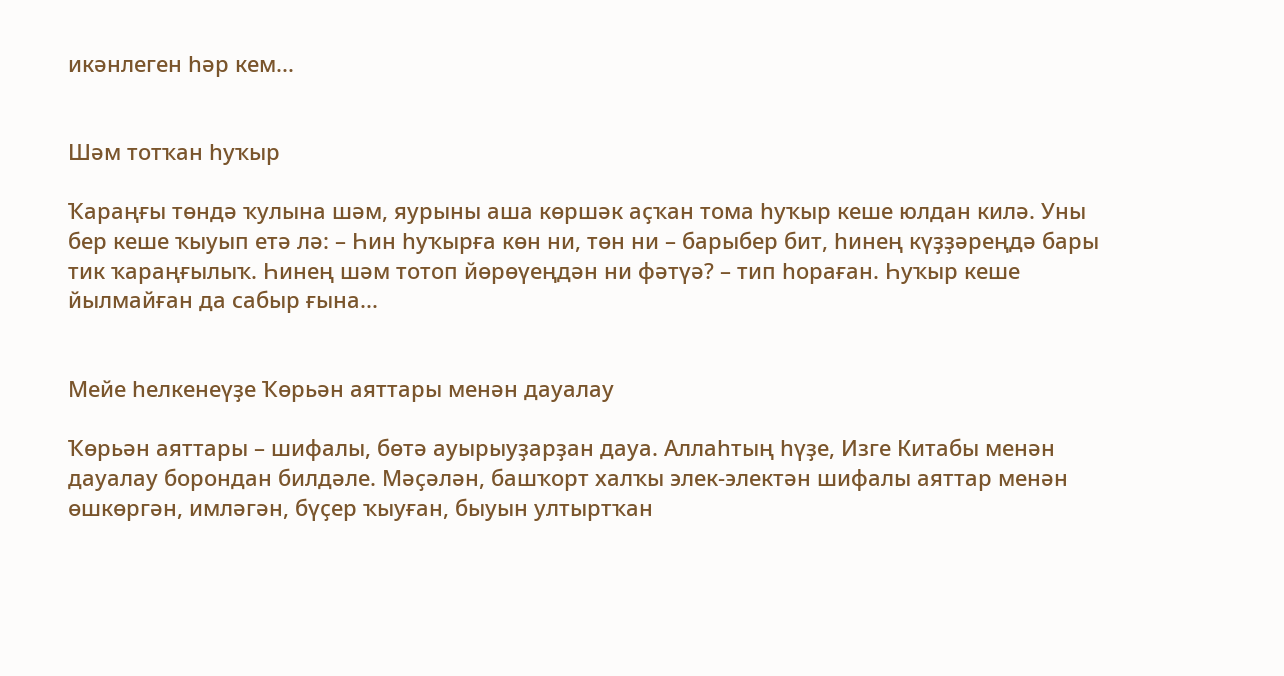икәнлеген һәр кем...


Шәм тотҡан һуҡыр

Ҡараңғы төндә ҡулына шәм, яурыны аша көршәк аҫҡан тома һуҡыр кеше юлдан килә. Уны бер кеше ҡыуып етә лә: – Һин һуҡырға көн ни, төн ни – барыбер бит, һинең күҙҙәреңдә бары тик ҡараңғылыҡ. Һинең шәм тотоп йөрөүеңдән ни фәтүә? – тип һораған. Һуҡыр кеше йылмайған да сабыр ғына...


Мейе һелкенеүҙе Ҡөрьән аяттары менән дауалау

Ҡөрьән аяттары – шифалы, бөтә ауырыуҙарҙан дауа. Аллаһтың һүҙе, Изге Китабы менән дауалау борондан билдәле. Мәҫәлән, башҡорт халҡы элек-электән шифалы аяттар менән өшкөргән, имләгән, бүҫер ҡыуған, быуын ултыртҡан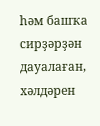һәм башҡа сирҙәрҙән дауалаған, хәлдәрен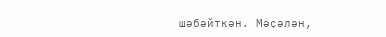шәбәйткән. Мәҫәлән,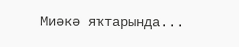Миәкә яҡтарында...